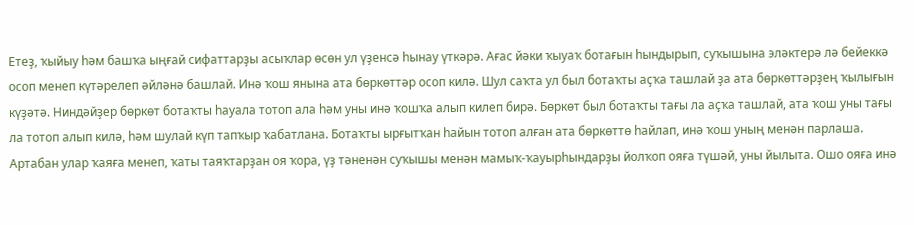Етеҙ, ҡыйыу һәм башҡа ыңғай сифаттарҙы асыҡлар өсөн ул үҙенсә һынау үткәрә. Ағас йәки ҡыуаҡ ботағын һындырып, суҡышына эләктерә лә бейеккә осоп менеп күтәрелеп әйләнә башлай. Инә ҡош янына ата бөркөттәр осоп килә. Шул саҡта ул был ботаҡты аҫҡа ташлай ҙа ата бөркөттәрҙең ҡылығын күҙәтә. Ниндәйҙер бөркөт ботаҡты һауала тотоп ала һәм уны инә ҡошҡа алып килеп бирә. Бөркөт был ботаҡты тағы ла аҫҡа ташлай, ата ҡош уны тағы ла тотоп алып килә, һәм шулай күп тапҡыр ҡабатлана. Ботаҡты ырғытҡан һайын тотоп алған ата бөркөттө һайлап, инә ҡош уның менән парлаша. Артабан улар ҡаяға менеп, ҡаты таяҡтарҙан оя ҡора, үҙ тәненән суҡышы менән мамыҡ-ҡауырһындарҙы йолҡоп ояға түшәй, уны йылыта. Ошо ояға инә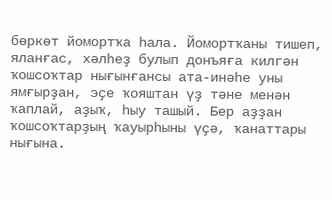бөркөт йомортҡа һала. Йомортҡаны тишеп, яланғас, хәлһеҙ булып донъяға килгән ҡошсоҡтар нығынғансы ата-инәһе уны ямғырҙан, эҫе ҡояштан үҙ тәне менән ҡаплай, аҙыҡ, һыу ташый. Бер аҙҙан ҡошсоҡтарҙың ҡауырһыны үҫә, ҡанаттары нығына.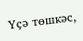Үҫә төшкәс,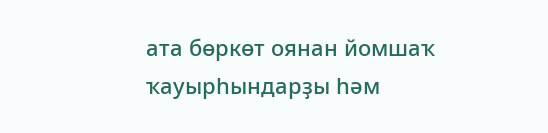ата бөркөт оянан йомшаҡ ҡауырһындарҙы һәм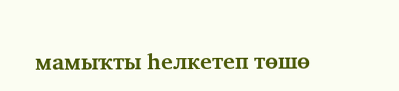мамыҡты һелкетеп төшө